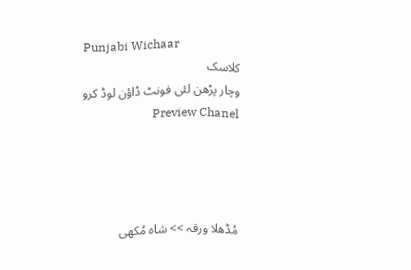Punjabi Wichaar
کلاسک
وچار پڑھن لئی فونٹ ڈاؤن لوڈ کرو Preview Chanel




مُڈھلا ورقہ >> شاہ مُکھی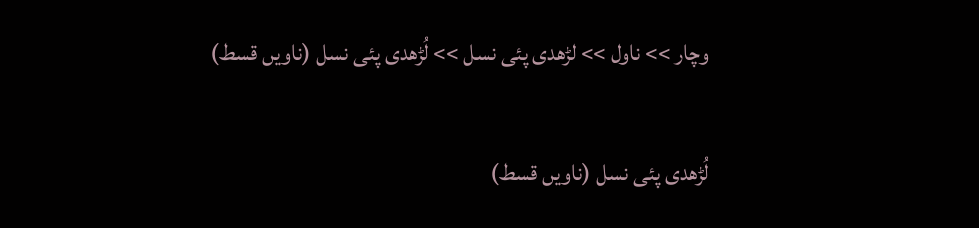وچار >> ناول >> لڑھدی پئی نسل >> لُڑھدی پئی نسل (ناویں قسط)

لُڑھدی پئی نسل (ناویں قسط)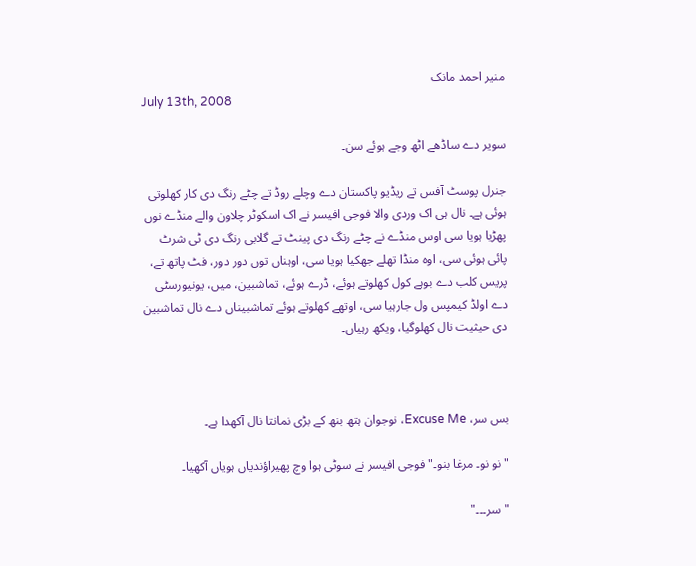منیر احمد مانک
July 13th, 2008

سویر دے ساڈھے اٹھ وجے ہوئے سن۔

جنرل پوسٹ آفس تے ریڈیو پاکستان دے وچلے روڈ تے چٹے رنگ دی کار کھلوتی ہوئی ہے۔ نال ہی اک وردی والا فوجی افیسر نے اک اسکوٹر چلاون والے منڈے نوں پھڑیا ہویا سی اوس منڈے نے چٹے رنگ دی پینٹ تے گلابی رنگ دی ٹی شرٹ پائی ہوئی سی، اوہ منڈا تھلے جھکیا ہویا سی، اوہناں توں دور دور، فٹ پاتھ تے، پریس کلب دے بوہے کول کھلوتے ہوئے، ڈرے ہوئے، تماشبین، میں، یونیورسٹی دے اولڈ کیمپس ول جارہیا سی، اوتھے کھلوتے ہوئے تماشبیناں دے نال تماشبین دی حیثیت نال کھلوگیا، ویکھ رہیاں۔



بس سر، Excuse Me، نوجوان ہتھ بنھ کے بڑی نمانتا نال آکھدا ہے۔

" نو نو۔ مرغا بنو۔" فوجی افیسر نے سوٹی ہوا وچ پھیراؤندیاں ہویاں آکھیا۔

"سر۔۔۔"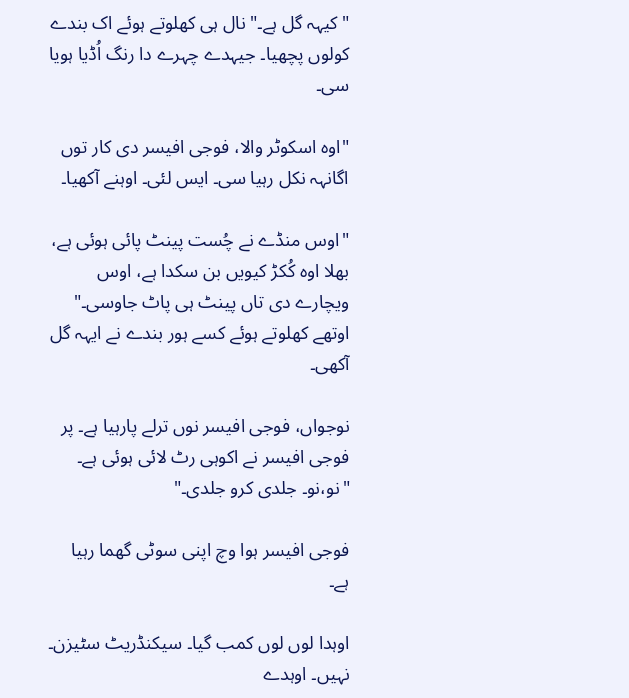"کیہہ گل ہے۔" نال ہی کھلوتے ہوئے اک بندے کولوں پچھیا۔ جیہدے چہرے دا رنگ اُڈیا ہویا سی۔

"اوہ اسکوٹر والا، فوجی افیسر دی کار توں اگانہہ نکل رہیا سی۔ ایس لئی۔ اوہنے آکھیا۔

"اوس منڈے نے چُست پینٹ پائی ہوئی ہے، بھلا اوہ کُکڑ کیویں بن سکدا ہے، اوس ویچارے دی تاں پینٹ ہی پاٹ جاوسی۔" اوتھے کھلوتے ہوئے کسے ہور بندے نے ایہہ گل آکھی۔

نوجواں، فوجی افیسر نوں ترلے پارہیا ہے۔ پر فوجی افیسر نے اکوہی رٹ لائی ہوئی ہے۔ "نو،نو۔ جلدی کرو جلدی۔"

فوجی افیسر ہوا وچ اپنی سوٹی گھما رہیا ہے۔

اوہدا لوں لوں کمب گیا۔ سیکنڈریٹ سٹیزن۔ نہیں۔ اوہدے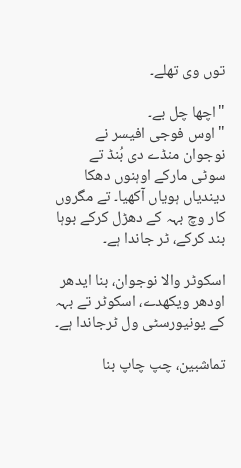توں وی تھلے۔

"اچھا چل بے۔
"اوس فوجی افیسر نے نوجوان منڈے دی بُنڈ تے سوٹی مارکے اوہنوں دھکا دیندیاں ہویاں آکھیا۔ تے مگروں کار وچ بہہ کے دھڑل کرکے بوہا بند کرکے، ٹر جاندا ہے۔

اسکوٹر والا نوجوان، بنا ایدھر اودھر ویکھدے، اسکوٹر تے بہہ کے یونیورسٹی ول ٹرجاندا ہے۔

تماشبین، چپ چاپ بنا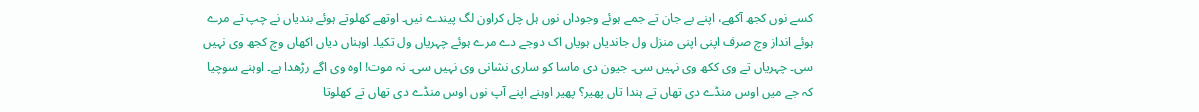کسے نوں کجھ آکھے، اپنے بے جان تے جمے ہوئے وجوداں نوں ہل چل کراون لگ پیندے نیں۔ اوتھے کھلوتے ہوئے بندیاں نے چپ تے مرے ہوئے انداز وچ صرف اپنی اپنی منزل ول جاندیاں ہویاں اک دوجے دے مرے ہوئے چہریاں ول تکیا۔ اوہناں دیاں اکھاں وچ کجھ وی نہیں سی۔ چہریاں تے وی ککھ وی نہیں سی۔ جیون دی ماسا کو ساری نشانی وی نہیں سی۔ نہ موت! اوہ وی اگے رڑھدا ہے۔ اوہنے سوچیا کہ جے میں اوس منڈے دی تھاں تے ہندا تاں پھیر؟ پھیر اوہنے اپنے آپ نوں اوس منڈے دی تھاں تے کھلوتا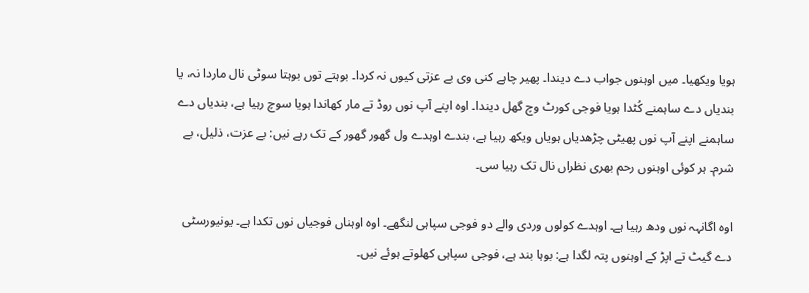ہویا ویکھیا۔ میں اوہنوں جواب دے دیندا۔ پھیر چاہے کنی وی بے عزتی کیوں نہ کردا۔ بوہتے توں بوہتا سوٹی نال ماردا نہ، یا بندیاں دے ساہمنے کُٹدا ہویا فوجی کورٹ وچ گھل دیندا۔ اوہ اپنے آپ نوں روڈ تے مار کھاندا ہویا سوچ رہیا ہے، بندیاں دے ساہمنے اپنے آپ نوں پھیٹی چڑھدیاں ہویاں ویکھ رہیا ہے، بندے اوہدے ول گھور گھور کے تک رہے نیں: بے عزت، ذلیل، بے شرم۔ ہر کوئی اوہنوں رحم بھری نظراں نال تک رہیا سی۔

اوہ اگانہہ نوں ودھ رہیا ہے۔ اوہدے کولوں وردی والے دو فوجی سپاہی لنگھے۔ اوہ اوہناں فوجیاں نوں تکدا ہے۔ یونیورسٹی دے گیٹ تے اپڑ کے اوہنوں پتہ لگدا ہے: بوہا بند ہے، فوجی سپاہی کھلوتے ہوئے نیں۔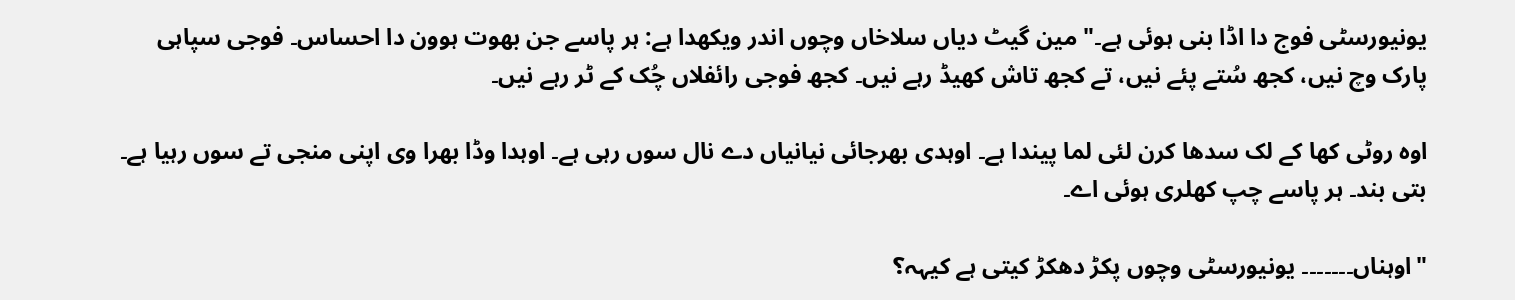یونیورسٹی فوج دا اڈا بنی ہوئی ہے۔" مین گیٹ دیاں سلاخاں وچوں اندر ویکھدا ہے: ہر پاسے جن بھوت ہوون دا احساس۔ فوجی سپاہی پارک وچ نیں، کجھ سُتے پئے نیں، تے کجھ تاش کھیڈ رہے نیں۔ کجھ فوجی رائفلاں چُک کے ٹر رہے نیں۔

اوہ روٹی کھا کے لک سدھا کرن لئی لما پیندا ہے۔ اوہدی بھرجائی نیانیاں دے نال سوں رہی ہے۔ اوہدا وڈا بھرا وی اپنی منجی تے سوں رہیا ہے۔ بتی بند۔ ہر پاسے چپ کھلری ہوئی اے۔

"اوہناں۔۔۔۔۔۔۔ یونیورسٹی وچوں پکڑ دھکڑ کیتی ہے کیہہ؟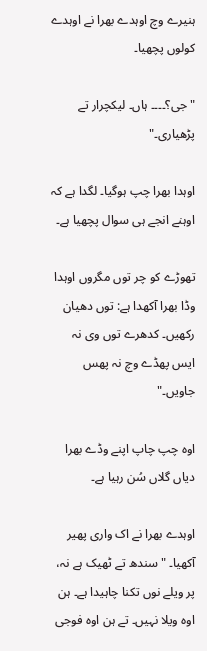ہنیرے وچ اوہدے بھرا نے اوہدے کولوں پچھیا۔

"جی؟۔۔۔۔ ہاں۔ لیکچرار تے پڑھیاری۔"

اوہدا بھرا چپ ہوگیا۔ لگدا ہے کہ اوہنے انجے ہی سوال پچھیا ہے۔

تھوڑے کو چر توں مگروں اوہدا وڈا بھرا آکھدا ہے: توں دھیان رکھیں۔ کدھرے توں وی نہ ایس پھڈے وچ نہ پھس جاویں۔"

اوہ چپ چاپ اپنے وڈے بھرا دیاں گلاں سُن رہیا ہے۔

اوہدے بھرا نے اک واری پھیر آکھیا۔ "سندھ تے ٹھیک ہے نہ، پر ویلے نوں تکنا چاہیدا ہے۔ ہن اوہ ویلا نہیں۔ تے ہن اوہ فوجی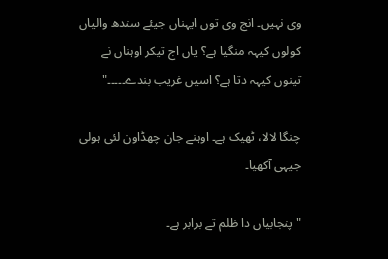وی نہیں۔ انج وی توں ایہناں جیئے سندھ والیاں کولوں کیہہ منگیا ہے؟ یاں اج تیکر اوہناں نے تینوں کیہہ دتا ہے؟ اسیں غریب بندے۔۔۔۔۔"

چنگا لالا، ٹھیک ہے۔ اوہنے جان چھڈاون لئی ہولی جیہی آکھیا۔

"پنجابیاں دا ظلم تے برابر ہے۔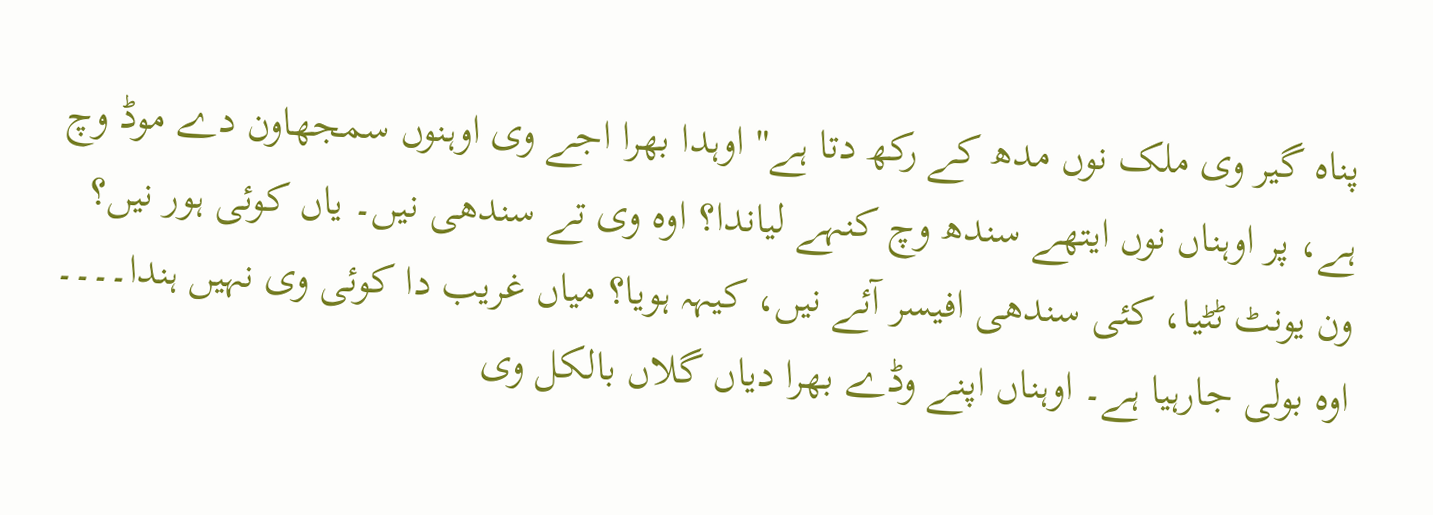پناہ گیر وی ملک نوں مدھ کے رکھ دتا ہے" اوہدا بھرا اجے وی اوہنوں سمجھاون دے موڈ وچ ہے، پر اوہناں نوں ایتھے سندھ وچ کنہے لیاندا؟ اوہ وی تے سندھی نیں۔ یاں کوئی ہور نیں؟ ون یونٹ ٹٹیا، کئی سندھی افیسر آئے نیں، کیہہ ہویا؟ میاں غریب دا کوئی وی نہیں ہندا۔۔۔۔ اوہ بولی جارہیا ہے۔ اوہناں اپنے وڈے بھرا دیاں گلاں بالکل وی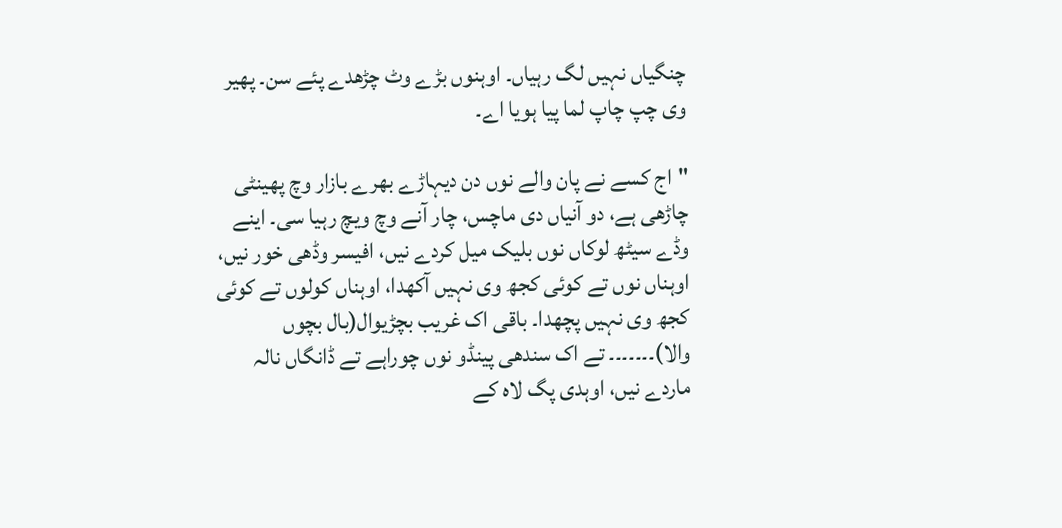چنگیاں نہیں لگ رہیاں۔ اوہنوں بڑے وٹ چڑھدے پئے سن۔ پھیر وی چپ چاپ لما پیا ہویا اے۔

"اج کسے نے پان والے نوں دن دیہاڑے بھرے بازار وچ پھینٹی چاڑھی ہے، دو آنیاں دی ماچس، چار آنے وچ ویچ رہیا سی۔ اینے وڈے سیٹھ لوکاں نوں بلیک میل کردے نیں، افیسر وڈھی خور نیں، اوہناں نوں تے کوئی کجھ وی نہیں آکھدا، اوہناں کولوں تے کوئی کجھ وی نہیں پچھدا۔ باقی اک غریب بچڑیوال(بال بچوں والا)۔۔۔۔۔۔۔ تے اک سندھی پینڈو نوں چوراہے تے ڈانگاں نالہ ماردے نیں، اوہدی پگ لاہ کے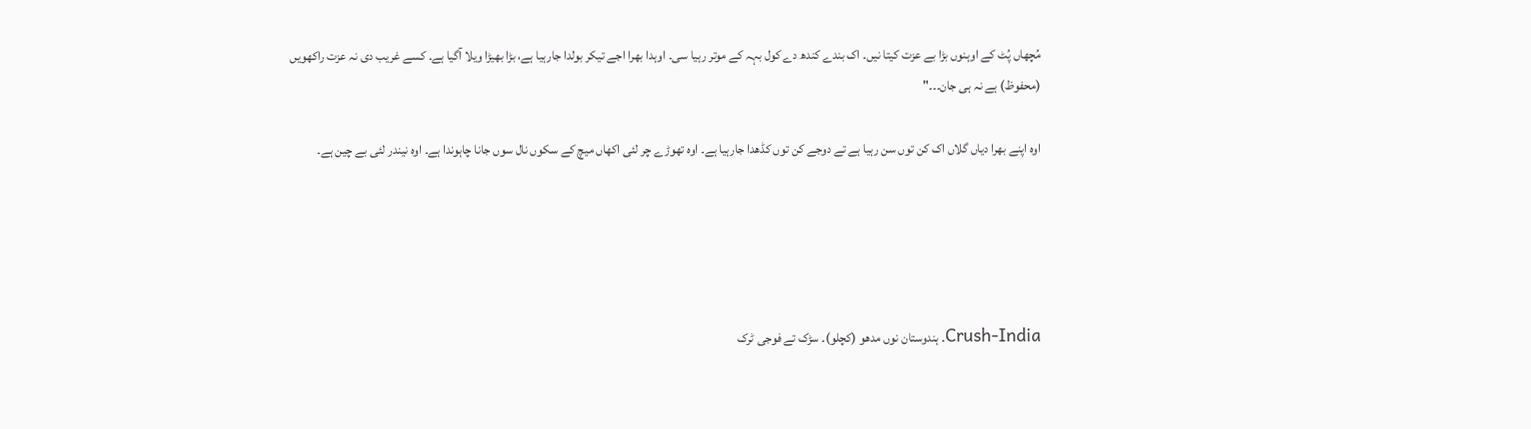مُچھاں پُٹ کے اوہنوں بڑا بے عزت کیتا نیں۔ اک بندے کندھ دے کول بہہ کے موتر رہیا سی۔ اوہدا بھرا اجے تیکر بولدا جارہیا ہے، بڑا بھیڑا ویلا آگیا ہے۔ کسے غریب دی نہ عزت راکھویں (محفوظ) ہے نہ ہی جان۔۔۔"

اوہ اپنے بھرا دیاں گلاں اک کن توں سن رہیا ہے تے دوجے کن توں کڈھدا جارہیا ہے۔ اوہ تھوڑے چر لئی اکھاں میچ کے سکوں نال سوں جانا چاہوندا ہے۔ اوہ نیندر لئی بے چین ہے۔





Crush-India۔ ہندوستان نوں مدھو (کچلو)۔ سڑک تے فوجی ٹرک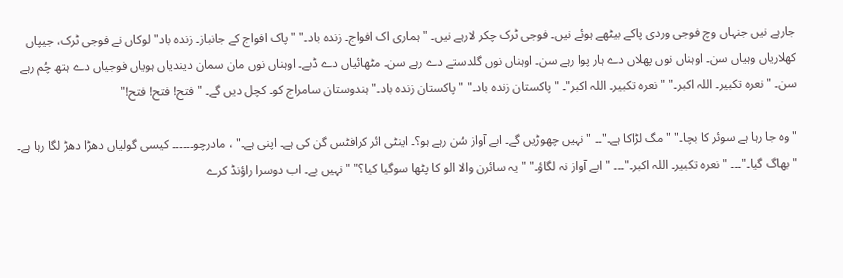جارہے نیں جنہاں وچ فوجی وردی پاکے بیٹھے ہوئے نیں۔ فوجی ٹرک چکر لارہے نیں۔ "ہماری اک افواج۔ زندہ باد۔" "پاک افواج کے جانباز۔ زندہ باد" لوکاں نے فوجی ٹرک، جیپاں کھلاریاں وہیاں سن۔ اوہناں نوں پھلاں دے ہار پوا رہے سن۔ اوہناں نوں گلدستے دے رہے سن۔ مٹھائیاں دے ڈبے۔ اوہناں نوں مان سمان دیندیاں ہویاں فوجیاں دے ہتھ چُم رہے سن۔ "نعرہ تکبیر۔ اللہ اکبر۔" "نعرہ تکبیر۔ اللہ اکبر"۔ "پاکستان زندہ باد۔" "پاکستان زندہ باد۔" ہندوستان سامراج کو۔ کچل دیں گے۔ "فتح! فتح! فتح!"

"وہ جا رہا ہے سوئر کا بچا۔" "مگ لڑاکا ہے۔"۔۔ "نہیں چھوڑیں گے۔ ابے آواز سُن رہے ہو؟۔ اینٹی ائر کرافٹس گن کی ہے۔ اپنی ہے۔" ، مادرچو۔۔۔۔۔۔ کیسی گولیاں دھڑا دھڑ لگا رہا ہے۔ "بھاگ گیا۔"۔۔۔ "نعرہ تکبیر۔ اللہ اکبر۔"۔۔۔ "ابے آواز نہ لگاؤ۔" "یہ سائرن والا الو کا پٹھا سوگیا کیا؟" "نہیں بے۔ اب دوسرا راؤنڈ کرے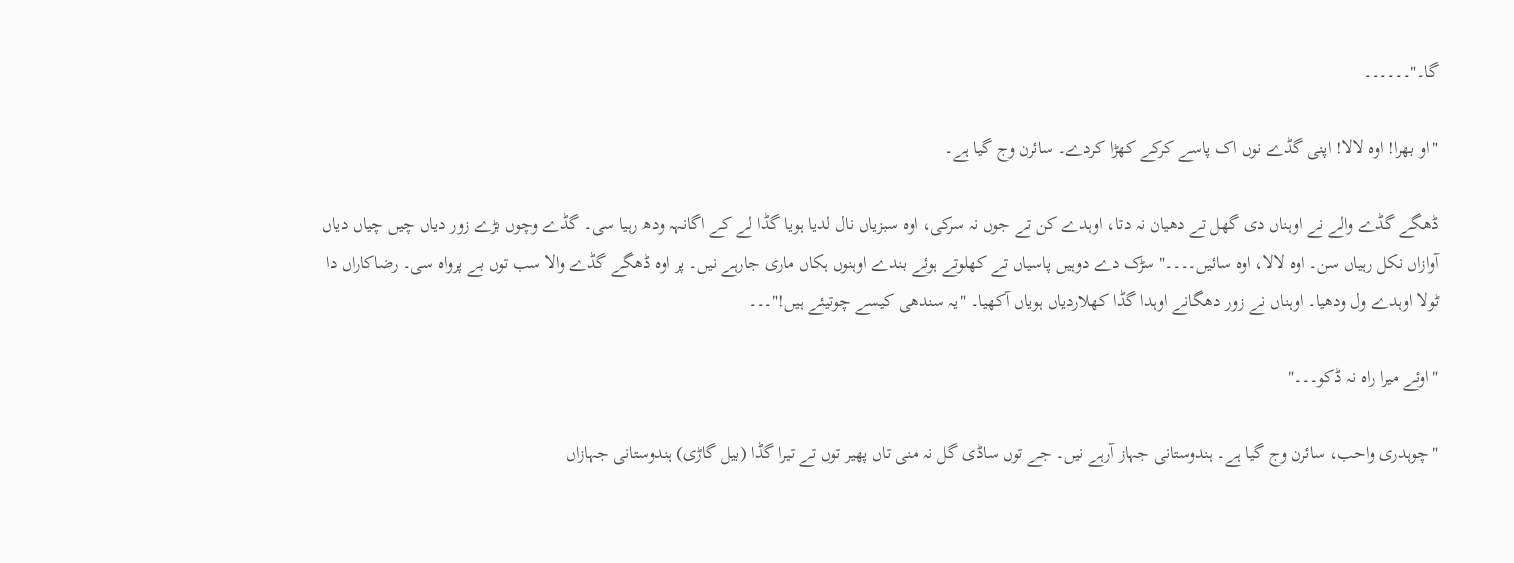گا۔"۔۔۔۔۔۔

"او بھرا! اوہ لالا! اپنی گڈے نوں اک پاسے کرکے کھڑا کردے۔ سائرن وج گیا ہے۔

ڈھگے گڈے والے نے اوہناں دی گھل تے دھیان نہ دتا، اوہدے کن تے جوں نہ سرکی، اوہ سبزیاں نال لدیا ہویا گڈا لے کے اگانہہ ودھ رہیا سی۔ گڈے وچوں بڑے زور دیاں چیں چیاں دیاں آوازاں نکل رہیاں سن۔ اوہ لالا، اوہ سائیں۔۔۔۔" سڑک دے دوہیں پاسیاں تے کھلوتے ہوئے بندے اوہنوں ہکاں ماری جارہے نیں۔ پر اوہ ڈھگے گڈے والا سب توں بے پرواہ سی۔ رضاکاراں دا ٹولا اوہدے ول ودھیا۔ اوہناں نے زور دھگانے اوہدا گڈا کھلاردیاں ہویاں آکھیا۔ "یہ سندھی کیسے چوتیئے ہیں!"۔۔۔

"اوئے میرا راہ نہ ڈکو۔۔۔"

"چوہدری واحب، سائرن وج گیا ہے۔ ہندوستانی جہاز آرہے نیں۔ جے توں ساڈی گل نہ منی تاں پھیر توں تے تیرا گڈا (بیل گاڑی) ہندوستانی جہازاں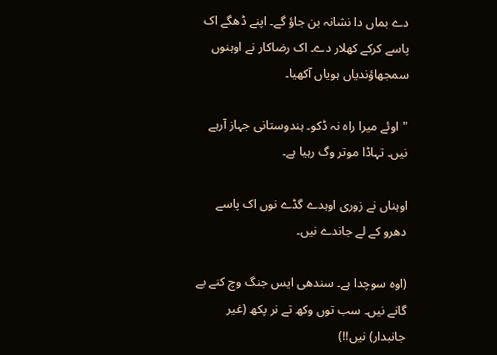دے بماں دا نشانہ بن جاؤ گے۔ اپنے ڈھگے اک پاسے کرکے کھلار دے۔ اک رضاکار نے اوہنوں سمجھاؤندیاں ہویاں آکھیا۔

"اوئے میرا راہ نہ ڈکو۔ ہندوستانی جہاز آرہے نیں۔ تہاڈا موتر وگ رہیا ہے۔

اوہناں نے زوری اوہدے گڈے نوں اک پاسے دھرو کے لے جاندے نیں۔

(اوہ سوچدا ہے۔ سندھی ایس جنگ وچ کنے بے گانے نیں۔ سب توں وکھ تے نر پکھ (غیر جانبدار) نیں!!)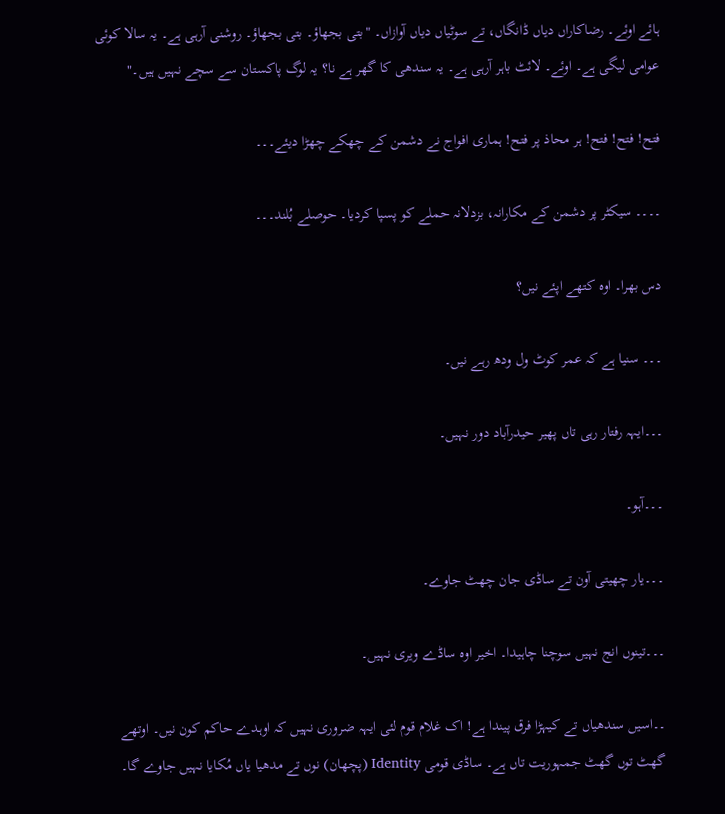ہائے اوئے۔ رضاکاراں دیاں ڈانگاں، تے سوٹیاں دیاں آوازاں۔ "بتی بجھاؤ۔ بتی بجھاؤ۔ روشنی آرہی ہے۔ یہ سالا کوئی عوامی لیگی ہے۔ اوئے۔ لائٹ باہر آرہی ہے۔ یہ سندھی کا گھر ہے نا؟ یہ لوگ پاکستان سے سچے نہیں ہیں۔"

فتح! فتح! فتح! ہر محاذ پر فتح! ہماری افواج نے دشمن کے چھکے چھڑا دیئے۔۔۔

۔۔۔۔ سیکٹر پر دشمن کے مکارانہ، بزدلانہ حملے کو پسپا کردیا۔ حوصلے بُلند۔۔۔

دس بھرا۔ اوہ کتھے اپئے نیں؟

۔۔۔ سنیا ہے کہ عمر کوٹ ول ودھ رہے نیں۔

۔۔۔ایہہ رفتار رہی تاں پھیر حیدرآباد دور نہیں۔

۔۔۔آہو۔

۔۔۔یار چھیتی آون تے ساڈی جان چھٹ جاوے۔

۔۔۔تینوں انج نہیں سوچنا چاہیدا۔ اخیر اوہ ساڈے ویری نہیں۔

۔۔اسیں سندھیاں تے کیہڑا فرق پیندا ہے! اک غلام قوم لئی ایہہ ضروری نہیں کہ اوہدے حاکم کون نیں۔ اوتھے گھٹ توں گھٹ جمہوریت تاں ہے۔ ساڈی قومی Identity (پچھان) نوں تے مدھیا یاں مُکایا نہیں جاوے گا۔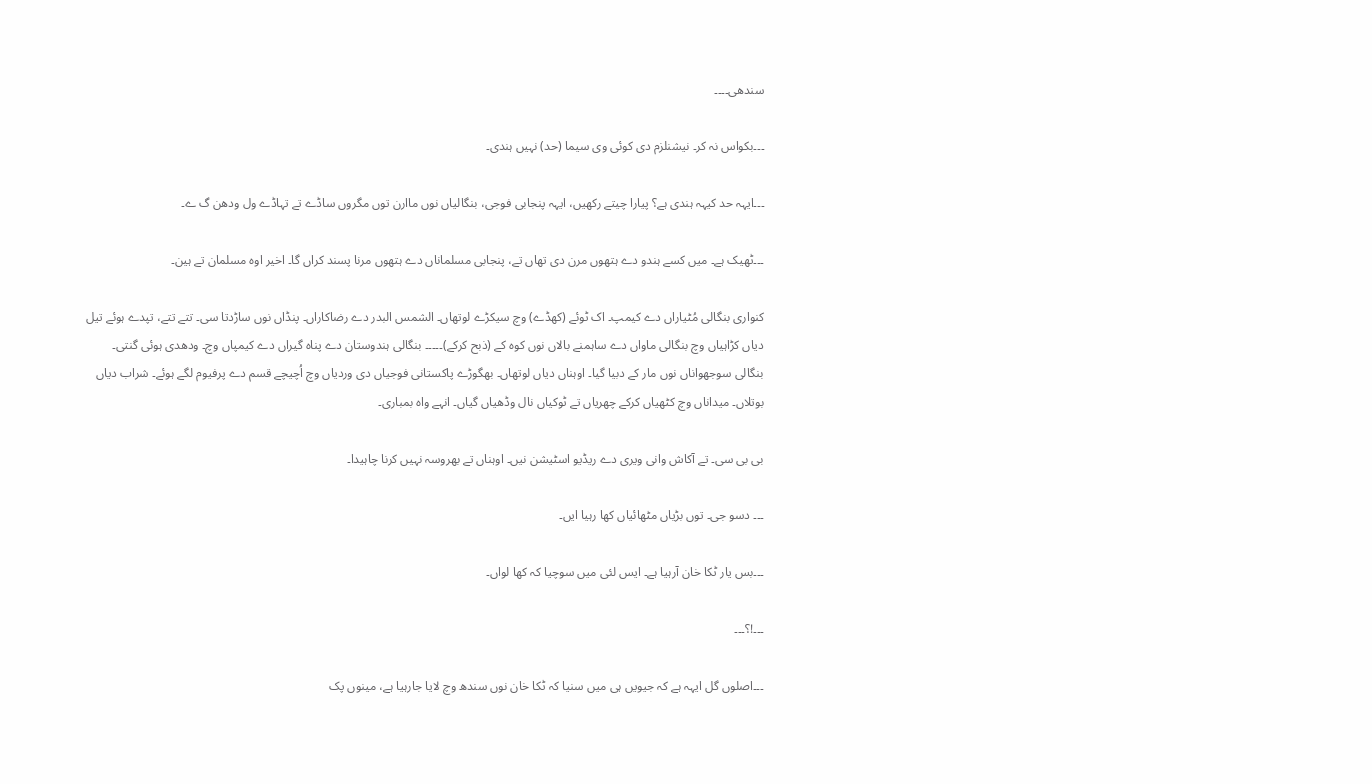سندھی۔۔۔۔

۔۔۔بکواس نہ کر۔ نیشنلزم دی کوئی وی سیما (حد) نہیں ہندی۔

۔۔۔ایہہ حد کیہہ ہندی ہے؟ پیارا چیتے رکھیں، ایہہ پنجابی فوجی، بنگالیاں نوں ماارن توں مگروں ساڈے تے تہاڈے ول ودھن گ ے۔

۔۔۔ٹھیک ہے۔ میں کسے ہندو دے ہتھوں مرن دی تھاں تے، پنجابی مسلماناں دے ہتھوں مرنا پسند کراں گا۔ اخیر اوہ مسلمان تے ہین۔

کنواری بنگالی مُٹیاراں دے کیمپ۔ اک ٹوئے (کھڈے) وچ سیکڑے لوتھاں۔ الشمس البدر دے رضاکاراں۔ پنڈاں نوں ساڑدتا سی۔ تتے تتے، تپدے ہوئے تیل دیاں کڑاہیاں وچ بنگالی ماواں دے ساہمنے بالاں نوں کوہ کے (ذبح کرکے)۔۔۔۔۔ بنگالی ہندوستان دے پناہ گیراں دے کیمپاں وچ۔ ودھدی ہوئی گنتی۔ بنگالی سوجھواناں نوں مار کے دبیا گیا۔ اوہناں دیاں لوتھاں۔ بھگوڑے پاکستانی فوجیاں دی وردیاں وچ اُچیچے قسم دے پرفیوم لگے ہوئے۔ شراب دیاں بوتلاں۔ میداناں وچ کٹھیاں کرکے چھریاں تے ٹوکیاں نال وڈھیاں گیاں۔ انہے واہ بمباری۔

بی بی سی۔ تے آکاش وانی ویری دے ریڈیو اسٹیشن نیں۔ اوہناں تے بھروسہ نہیں کرنا چاہیدا۔

۔۔۔ دسو جی۔ توں بڑیاں مٹھائیاں کھا رہیا ایں۔

۔۔۔بس یار ٹکا خان آرہیا ہے۔ ایس لئی میں سوچیا کہ کھا لواں۔

۔۔۔!؟۔۔۔

۔۔۔اصلوں گل ایہہ ہے کہ جیویں ہی میں سنیا کہ ٹکا خان نوں سندھ وچ لایا جارہیا ہے، مینوں پک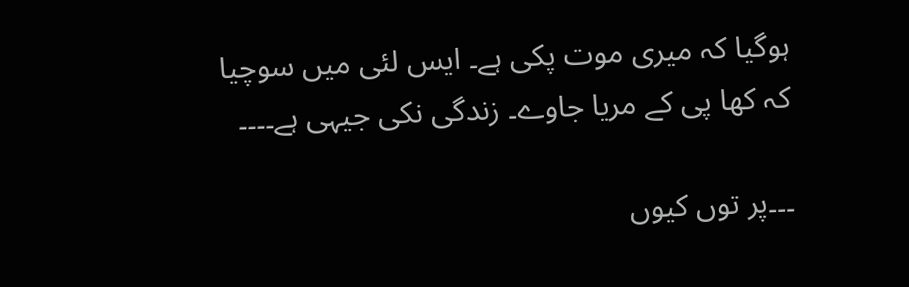ہوگیا کہ میری موت پکی ہے۔ ایس لئی میں سوچیا کہ کھا پی کے مریا جاوے۔ زندگی نکی جیہی ہے۔۔۔۔

۔۔۔پر توں کیوں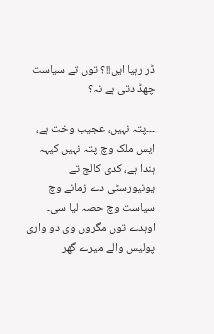ڈر رہیا ایں!!؟ توں تے سیاست چھڈ دتی ہے نہ؟

۔۔۔پتہ نہیں، عجیب وخت ہے، ایس ملک وچ پتہ نہیں کیہہ ہندا ہے، کدی کالج تے یونیورسٹی دے زمانے وچ سیاست وچ حصہ لیا سی۔ اوہدے توں مگروں وی دو واری پولیس والے میرے گھر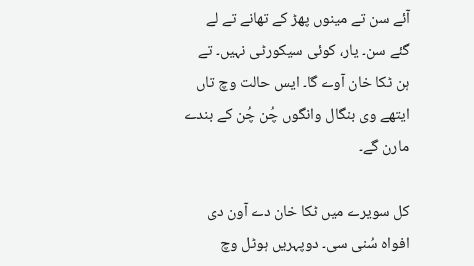آئے سن تے مینوں پھڑ کے تھانے تے لے گئے سن۔ یار، کوئی سیکورٹی نہیں۔ تے ہن ٹکا خان آوے گا۔ ایس حالت وچ تاں ایتھے وی بنگال وانگوں چُن چُن کے بندے مارن گے۔

کل سویرے میں ٹکا خان دے آون دی افواہ سُنی سی۔ دوپہریں ہوٹل وچ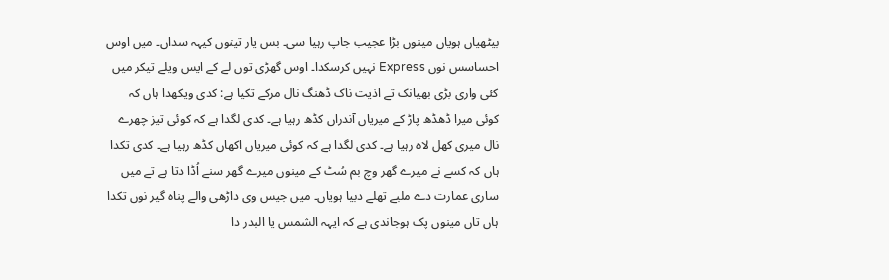بیٹھیاں ہویاں مینوں بڑا عجیب جاپ رہیا سی۔ بس یار تینوں کیہہ سداں۔ میں اوس احساسس نوں Express نہیں کرسکدا۔ اوس گھڑی توں لے کے ایس ویلے تیکر میں کئی واری بڑی بھیانک تے اذیت ناک ڈھنگ نال مرکے تکیا ہے: کدی ویکھدا ہاں کہ کوئی میرا ڈھڈھ پاڑ کے میریاں آندراں کڈھ رہیا ہے۔ کدی لگدا ہے کہ کوئی تیز چھرے نال میری کھل لاہ رہیا ہے۔ کدی لگدا ہے کہ کوئی میریاں اکھاں کڈھ رہیا ہے۔ کدی تکدا ہاں کہ کسے نے میرے گھر وچ بم سُٹ کے مینوں میرے گھر سنے اُڈا دتا ہے تے میں ساری عمارت دے ملبے تھلے دبیا ہویاں۔ میں جیس وی داڑھی والے پناہ گیر نوں تکدا ہاں تاں مینوں پک ہوجاندی ہے کہ ایہہ الشمس یا البدر دا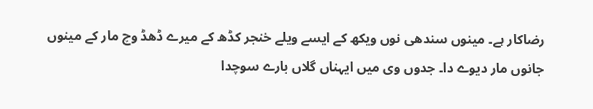رضاکار ہے۔ مینوں سندھی نوں ویکھ کے ایسے ویلے خنجر کڈھ کے میرے ڈھڈ وچ مار کے مینوں جانوں مار دیوے دا۔ جدوں وی میں ایہناں گلاں بارے سوچدا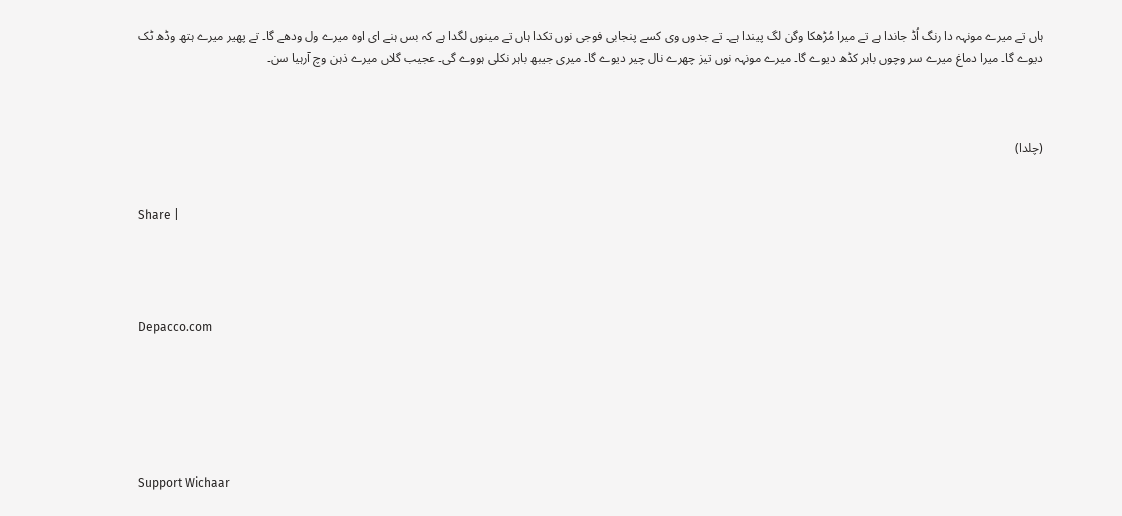ہاں تے میرے مونہہ دا رنگ اُڈ جاندا ہے تے میرا مُڑھکا وگن لگ پیندا ہے۔ تے جدوں وی کسے پنجابی فوجی نوں تکدا ہاں تے مینوں لگدا ہے کہ بس ہنے ای اوہ میرے ول ودھے گا۔ تے پھیر میرے ہتھ وڈھ ٹک دیوے گا۔ میرا دماغ میرے سر وچوں باہر کڈھ دیوے گا۔ میرے مونہہ نوں تیز چھرے نال چیر دیوے گا۔ میری جیبھ باہر نکلی ہووے گی۔ عجیب گلاں میرے ذہن وچ آرہیا سن۔



(چلدا)


Share |




Depacco.com






Support Wichaar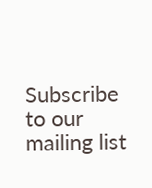Subscribe to our mailing list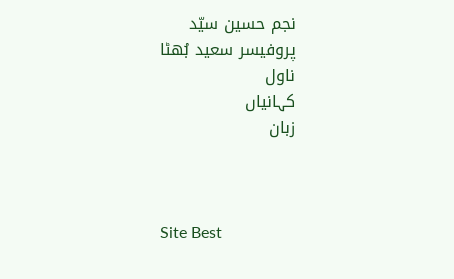نجم حسین سیّد
پروفیسر سعید بُھٹا
ناول
کہانیاں
زبان



Site Best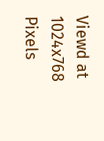Viewd at 1024x768 Pixels